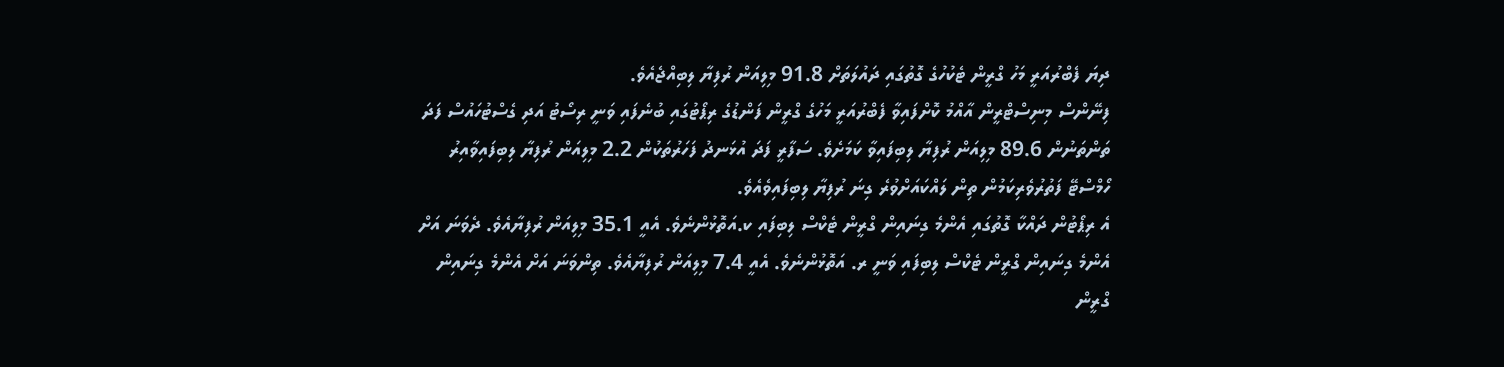ދިޔަ ފެބްރުއަރީ މަހު ގްރީން ޓެކުހުގެ ގޮތުގައި ދައުލަތަށް 91.8 މިލިއަން ރުފިޔާ ލިބިއްޖެއެވެ.
ފިނޭންސް މިނިސްޓްރީން އާއްމު ކޮށްފައިވާ ފެބްރުއަރީ މަހުގެ ގްރީން ފަންޑުގެ ރިޕޯޓުގައި ބުނެފައި ވަނީ ރިސޯޓު އަދި ގެސްޓުހައުސް ފަދަ ތަންތަނުން 89.6 މިލިއަން ރުފިޔާ ލިބިފައިވާ ކަމަށެވެ. ސަފާރީ ފަދަ އުޅަނދު ފަހަރުތަކުން 2.2 މިލިއަން ރުފިޔާ ލިބިފައިވާއިރު ހޯމްސްޓޭ ފަތުރުވެރިކަމުން ތިން ލައްކައަށްވުރެ ގިނަ ރުފިޔާ ލިބިފައިވެއެވެ.
އެ ރިޕޯޓުން ދައްކާ ގޮތުގައި އެންމެ ގިނައިން ގްރީން ޓެކްސް ލިބިފައި ކ.އަތޮޅުންނެވެ. އެއީ 35.1 މިލިއަން ރުފިޔާއެވެ. ދެވަނަ އަށް އެންމެ ގިނައިން ގްރީން ޓެކްސް ލިބިފައި ވަނީ ރ. އަތޮޅުންނެވެ. އެއީ 7.4 މިލިއަން ރުފިޔާއެވެ. ތިންވަނަ އަށް އެންމެ ގިނައިން ގްރީން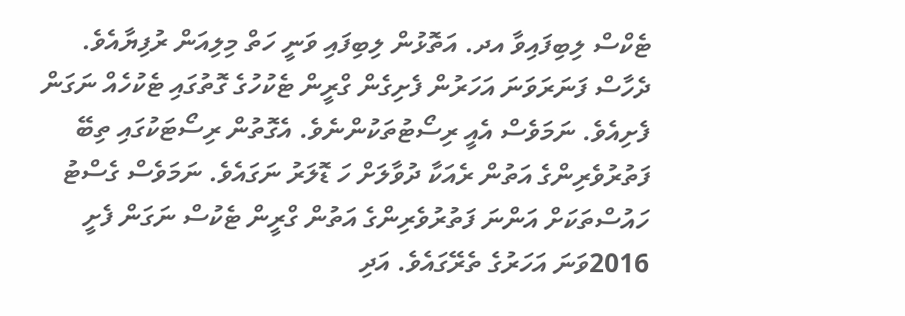ޓެކްސް ލިބިފައިވާ އދ. އަތޮޅުން ލިބިފައި ވަނީ ހަތް މިލިއަން ރުފިޔާއެވެ.
ދެހާސް ފަނަރަވަނަ އަހަރުން ފެށިގެން ގްރީން ޓެކުހުގެ ގޮތުގައި ޓެކުހެއް ނަގަން ފެށިއެވެ. ނަމަވެސް އެއީ ރިސޯޓުތަކުންނެވެ. އެގޮތުން ރިސޯޓަކުގައި ތިބޭ ފަތުރުވެރިންގެ އަތުން ރެއަކާ ދުވާލަށް ހަ ޑޮލަރު ނަގައެވެ. ނަމަވެސް ގެސްޓު ހައުސްތަކަށް އަންނަ ފަތުރުވެރިންގެ އަތުން ގްރީން ޓެކުސް ނަގަން ފެށީ 2016ވަނަ އަހަރުގެ ތެރޭގައެވެ. އަދި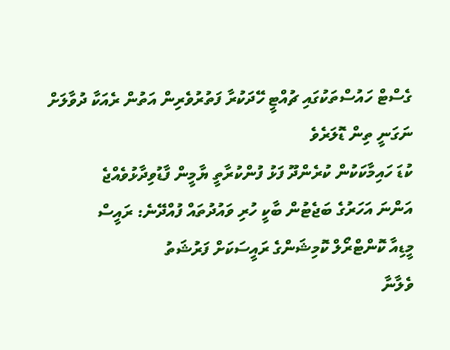ގެސްޓް ހައުސްތަކުގައި ޗުއްޓީ ހޭދަކުރާ ފަތުރުވެރިން އަތުން ރެއަކާ ދުވާލަށް ނަގަނީ ތިން ޑޮލަރެވެ
ކުޑަ ހައިމާކަކުން ކުރެންދޫ ފަޅު ފުންކުރާތީ ޔާމީން ފާޑުވިދާޅުވެއްޖެ
އަންނަ އަހަރުގެ ބަޖެޓުން ބާކީ ހުރި ވައުދުތައް ފުއްދޭނެ: ރައީސް
މީޑިއާ ކޮންޓްރޯލް ކޮމިޝަންގެ ރައީސަކަށް ފަރުޝަތު
ވެލާނާ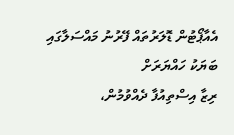އެއާޕޯޓުން ޑޮލަރުތައް ފޭރުނު މައްސަލާގައި ބަޔަކު ހައްޔަރަށް
ރިޒާ އިސްތިއުފާ ދެއްވުމުން،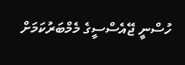ހުސްނީ ޖޭއެސްސީގެ މެމްބަރުކަމަށް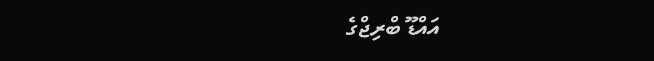އައްޑޫ ބްރިޖްގެ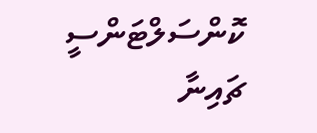ކޮންސަލްޓަންސީ ޗައިނާ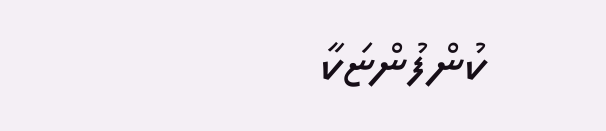ކުންފުންޏަކާ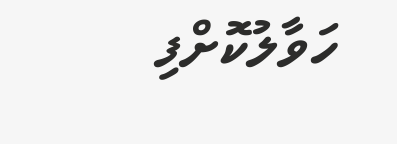ހަވާލުކޮށްފި